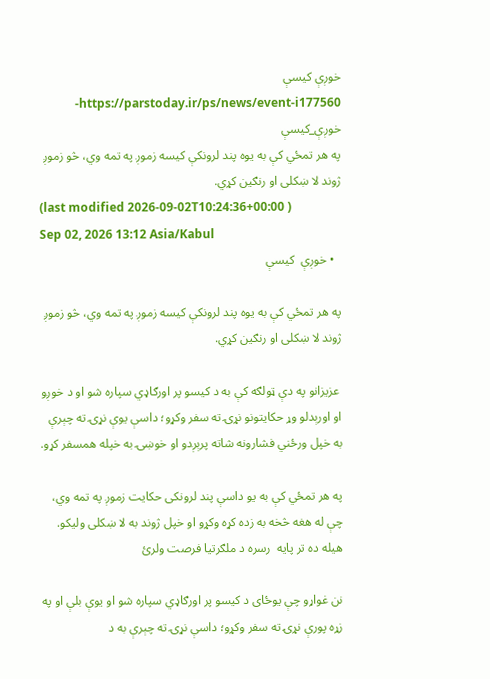خوږې کیسې
https://parstoday.ir/ps/news/event-i177560-خوږې_کیسې
په هر تمځي کې به یوه پند لرونکې کیسه زموږ په تمه وي، څو زموږ ژوند لا ښکلی او رنګین کړي.
(last modified 2026-09-02T10:24:36+00:00 )
Sep 02, 2026 13:12 Asia/Kabul
  • خوږې  کیسې

په هر تمځي کې به یوه پند لرونکې کیسه زموږ په تمه وي، څو زموږ ژوند لا ښکلی او رنګین کړي.

 عزیزانو په دې ټولګه کې به د کیسو پر اورګاډي سپاره شو او د خوږو او اورېدلو وړ حکایتونو نړۍ ته سفر وکړو؛ داسې یوې نړۍ ته چېرې به خپل ورځني فشارونه شاته پرېږدو او خوښۍ به خپله همسفر کړو.

په هر تمځي کې به یو داسې پند لرونکی حکایت زموږ په تمه وي، چې له هغه څخه به زده کړه وکړو او خپل ژوند به لا ښکلی ولیکو. هیله ده تر پایه  رسره د ملګرتیا فرصت ولرئ

نن غواړو چې یوځای د کیسو پر اورګاډي سپاره شو او یوې بلې او په زړه پورې نړۍ ته سفر وکړو؛ داسې نړۍ ته چېرې به د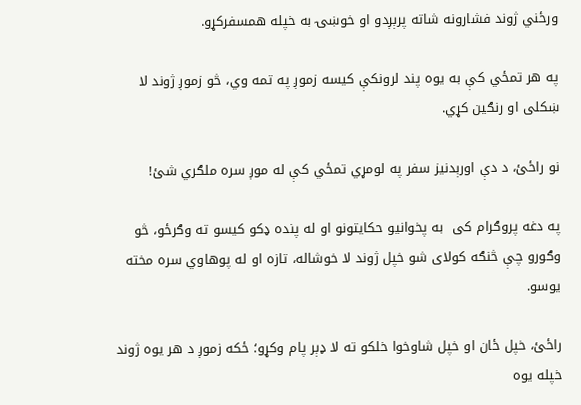ورځني ژوند فشارونه شاته پرېږدو او خوښۍ به خپله همسفرکړو.

په هر تمځي کې به یوه پند لرونکې کیسه زموږ په تمه وي، څو زموږ ژوند لا ښکلی او رنګین کړي.

نو راځئ، د دې اورېدنيز سفر په لومړي تمځي کې له موږ سره ملګري شئ!

په دغه پروګرام کی  به پخوانیو حکایتونو او له پنده ډکو کیسو ته وګرځو، څو وګورو چې څنګه کولای شو خپل ژوند لا خوشاله، تازه او له پوهاوي سره مخته یوسو.

راځئ، خپل ځان او خپل شاوخوا خلکو ته لا ډېر پام وکړو؛ ځکه زموږ د هر یوه ژوند خپله یوه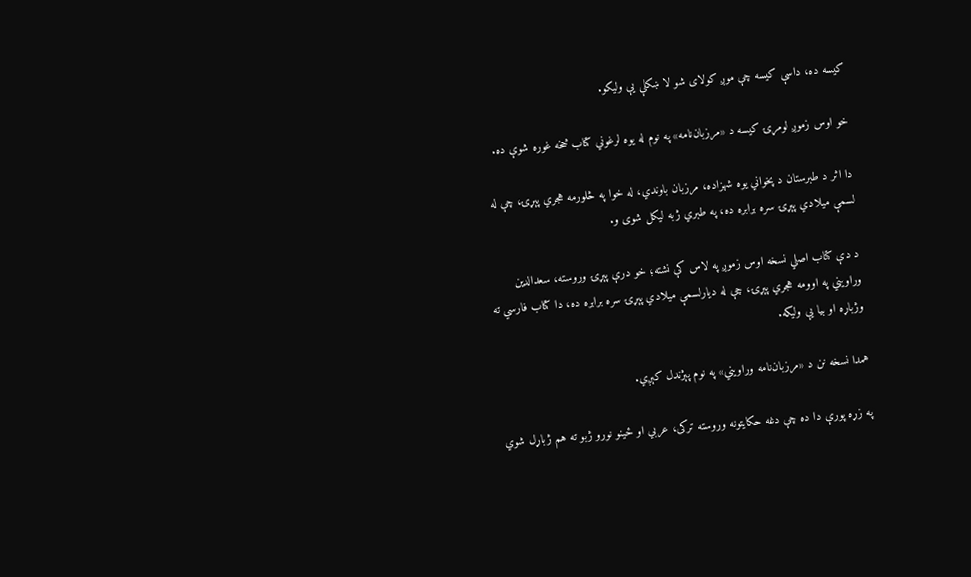کیسه ده، داسې کیسه چې موږ کولای شو لا ښکلې یې ولیکو.

خو اوس زموږ لومړۍ کیسه د «مرزبان‌نامه» په نوم له یوه لرغوني کتاب څخه غوره شوې ده.

دا اثر د طبرستان د پخواني یوه شهزاده، مرزبان باوندي، له خوا په څلورمه هجري پېړۍ، چې له لسمې میلادي پېړۍ سره برابره ده، په طبري ژبه لیکل شوی و.

د دې کتاب اصلي نسخه اوس زموږ په لاس کې نشته؛ خو درې پېړۍ وروسته، سعدالدین وراویني په اوومه هجري پېړۍ، چې له دیارلسمې میلادي پېړۍ سره برابره ده، دا کتاب فارسي ته وژباړه او بیا یې ولیکه.

همدا نسخه نن د «مرزبان‌نامه وراویني» په نوم پېژندل کېږي.

په زړه پورې دا ده چې دغه حکایتونه وروسته ترکی، عربي او ځینو نورو ژبو ته هم ژباړل شوي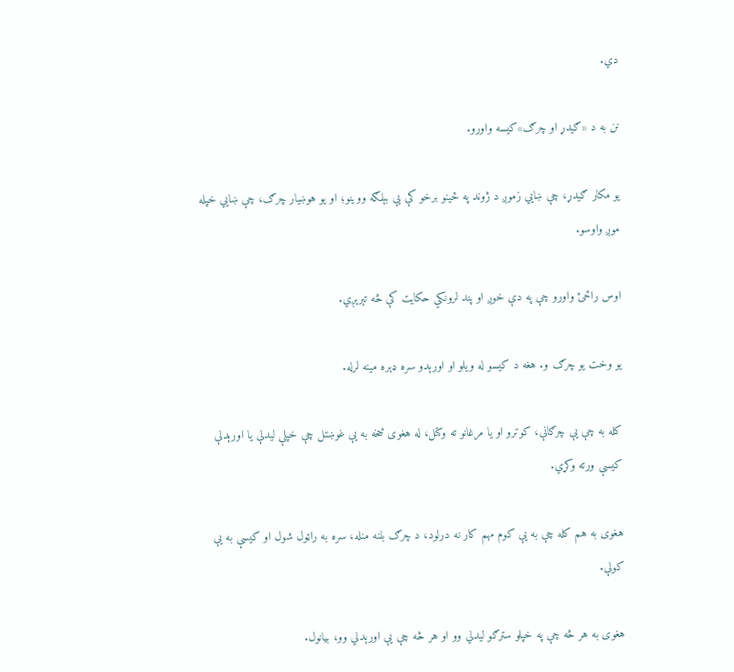دي.

نن به د «ګیدړ او چرګ»کیسه واورو.

یو مکار ګیدړ، چې ښايي زموږ د ژوند په ځینو برخو کې یې بېلګه ووینو؛ او یو هوښیار چرګ، چې ښايي خپله موږ واوسو.

اوس راځئ واورو چې په دې خوږ او پند لرونکي حکایت کې څه تېرېږي.

یو وخت یو چرګ و. هغه د کیسو له ویلو او اورېدو سره ډېره مینه لرله.

کله به چې یې چرګانې، کوترو او یا مرغانو ته وکتل، له هغوی څخه به یې غوښتل چې خپلې لیدلې یا اورېدلې کیسې ورته وکړي.

هغوی به هم کله چې به یې کوم مهم کار نه درلود، د چرګ بلنه منله، سره به راټول شول او کیسې به یې کولې.

هغوی به هر څه چې په خپلو سترګو لیدلي وو او هر څه چې یې اورېدلي وو، بیانول.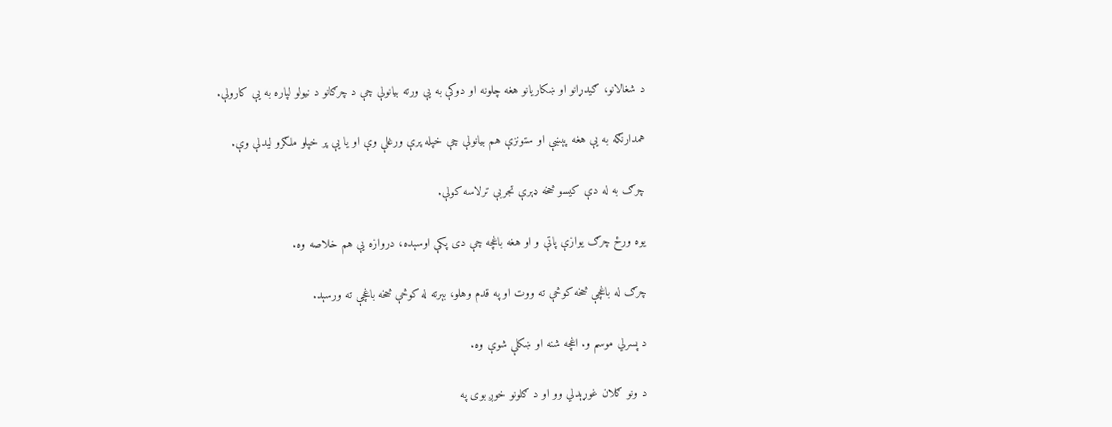د شغالانو، ګیدړانو او ښکاریانو هغه چلونه او دوکې به یې ورته بیانولې چې د چرګانو د نیولو لپاره به یې کارولې.

همدارنګه به یې هغه پېښې او ستونزې هم بیانولې چې خپله پرې ورغلې وې او یا یې پر خپلو ملګرو لیدلې وې.

چرګ به له دې کیسو څخه ډېرې تجربې ترلاسه کولې.

یوه ورځ چرګ یوازې پاتې و او هغه باغچه چې دی پکې اوسېده، دروازه یې هم خلاصه وه.

چرګ له باغچې څخه کوڅې ته ووت او په قدم وهلو، بېرته له کوڅې څخه باغچې ته ورسېد.

د پسرلي موسم و. اغچه شنه او ښکلې شوې وه.

د ونو ګلان غوړېدلي وو او د ګلونو خوږ بوی په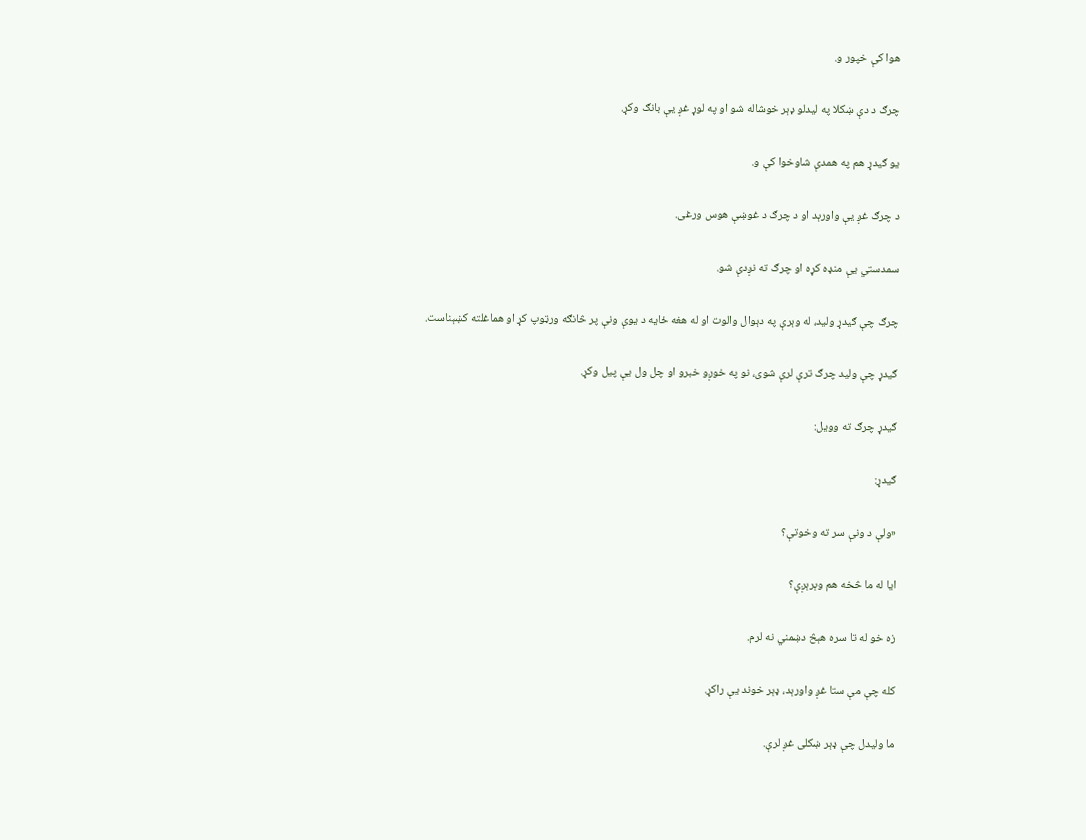هوا کې خپور و.

چرګ د دې ښکلا په لیدلو ډېر خوشاله شو او په لوړ غږ یې بانګ وکړ.

یو ګیدړ هم په همدې شاوخوا کې و.

د چرګ غږ یې واورېد او د چرګ د غوښې هوس ورغی.

سمدستي یې منډه کړه او چرګ ته نږدې شو.

چرګ چې ګیدړ ولید، له وېرې په دېوال والوت او له هغه ځایه د یوې ونې پر څانګه ورټوپ کړ او هماغلته کښېناست.

ګیدړ چې ولید چرګ ترې لرې شوی، نو په خوږو خبرو او چل ول یې پیل وکړ.

ګیدړ چرګ ته وویل:

ګیدړ:

«ولې د ونې سر ته وخوتې؟

ایا له ما څخه هم وېرېږې؟

زه خو له تا سره هېڅ دښمني نه لرم.

کله چې مې ستا غږ واورېد، ډېر خوند یې راکړ.

ما ولیدل چې ډېر ښکلی غږ لرې.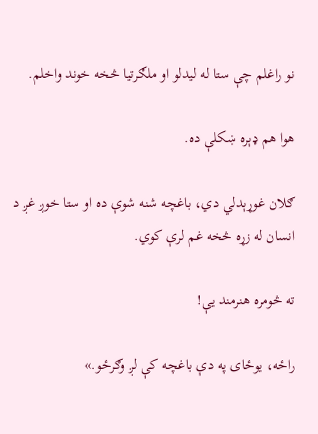نو راغلم چې ستا له لیدلو او ملګرتیا څخه خوند واخلم.

هوا هم ډېره ښکلې ده.

ګلان غوړېدلي دي، باغچه شنه شوې ده او ستا خوږ غږ د انسان له زړه څخه غم لرې کوي.

ته څومره هنرمند یې!

راځه، یوځای په دې باغچه کې لږ وګرځو.»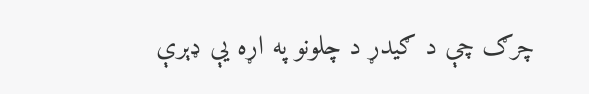چرګ چې د ګیدړ د چلونو په اړه یې ډېرې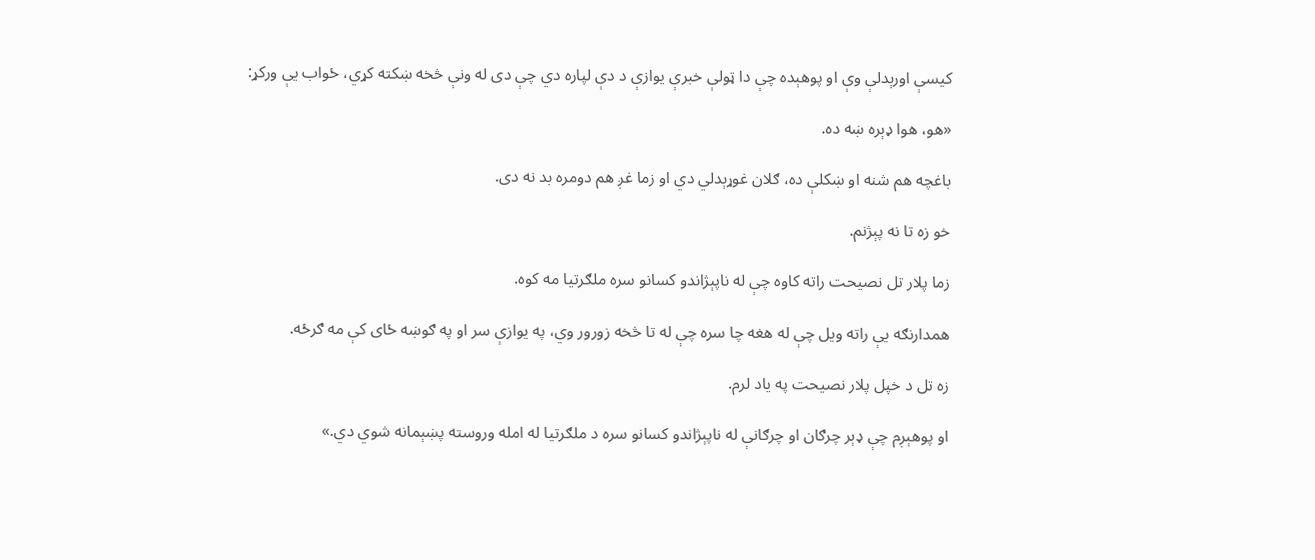کیسې اورېدلې وې او پوهېده چې دا ټولې خبرې یوازې د دې لپاره دي چې دی له ونې څخه ښکته کړي، ځواب یې ورکړ:

«هو، هوا ډېره ښه ده.

باغچه هم شنه او ښکلې ده، ګلان غوړېدلي دي او زما غږ هم دومره بد نه دی.

خو زه تا نه پېژنم.

زما پلار تل نصیحت راته کاوه چې له ناپېژاندو کسانو سره ملګرتیا مه کوه.

همدارنګه یې راته ویل چې له هغه چا سره چې له تا څخه زورور وي، په یوازې سر او په ګوښه ځای کې مه ګرځه.

زه تل د خپل پلار نصیحت په یاد لرم.

او پوهېږم چې ډېر چرګان او چرګانې له ناپېژاندو کسانو سره د ملګرتیا له امله وروسته پښېمانه شوي دي.»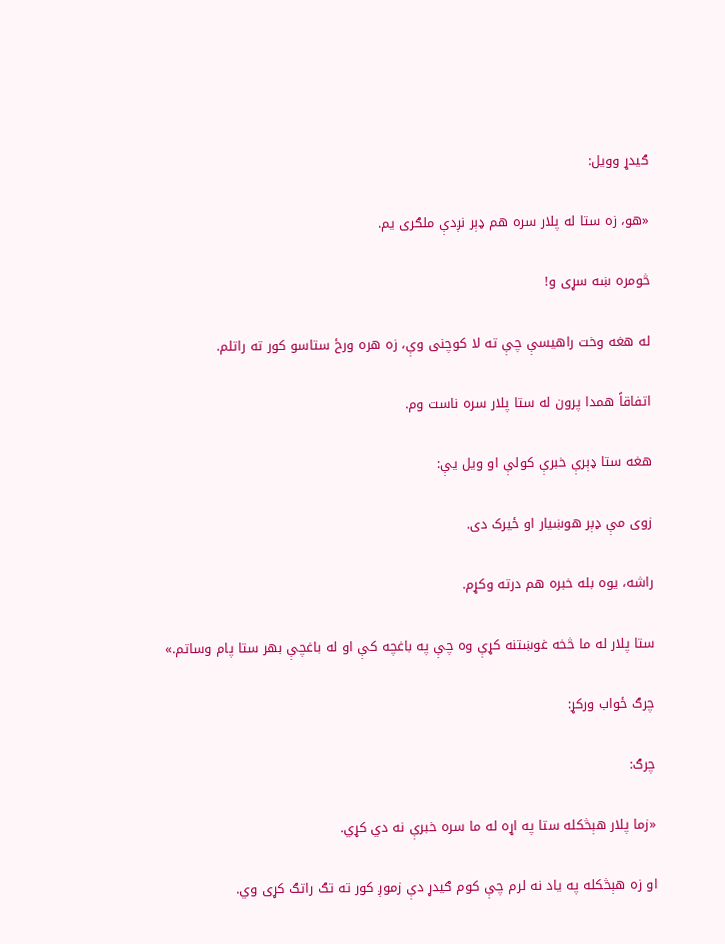ګیدړ وویل:

«هو، زه ستا له پلار سره هم ډېر نږدې ملګری یم.

څومره ښه سړی و!

له هغه وخت راهیسې چې ته لا کوچنی وې، زه هره ورځ ستاسو کور ته راتلم.

اتفاقاً همدا پرون له ستا پلار سره ناست وم.

هغه ستا ډېرې خبرې کولې او ویل یې:

زوی مې ډېر هوښیار او ځیرک دی.

راشه، یوه بله خبره هم درته وکړم.

ستا پلار له ما څخه غوښتنه کړې وه چې په باغچه کې او له باغچې بهر ستا پام وساتم.»

چرګ ځواب ورکړ:

چرګ:

«زما پلار هېڅکله ستا په اړه له ما سره خبرې نه دي کړي.

او زه هېڅکله په یاد نه لرم چې کوم ګیدړ دې زموږ کور ته تګ راتګ کړی وي.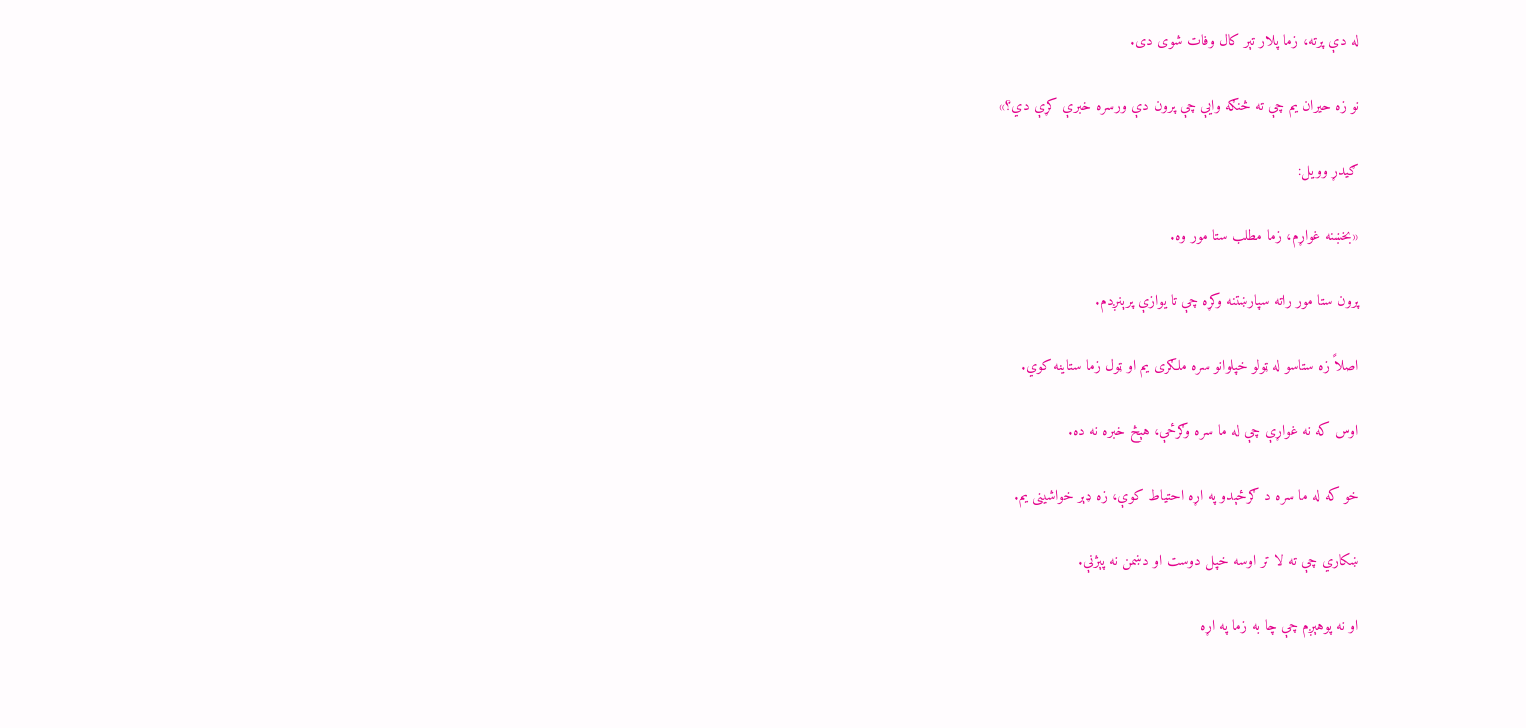له دې پرته، زما پلار تېر کال وفات شوی دی.

نو زه حیران یم چې ته څنګه وایې چې پرون دې ورسره خبرې کړې دي؟»

ګیدړ وویل:

«بخښنه غواړم، زما مطلب ستا مور وه.

پرون ستا مور راته سپارښتنه وکړه چې تا یوازې پرېنږدم.

اصلاً زه ستاسو له ټولو خپلوانو سره ملګری یم او ټول زما ستاینه کوي.

اوس که نه غواړې چې له ما سره وګرځې، هېڅ خبره نه ده.

خو که له ما سره د ګرځېدو په اړه احتیاط کوې، زه ډېر خواشینی یم.

ښکاري چې ته لا تر اوسه خپل دوست او دښمن نه پېژنې.

او نه پوهېږم چې چا به زما په اړه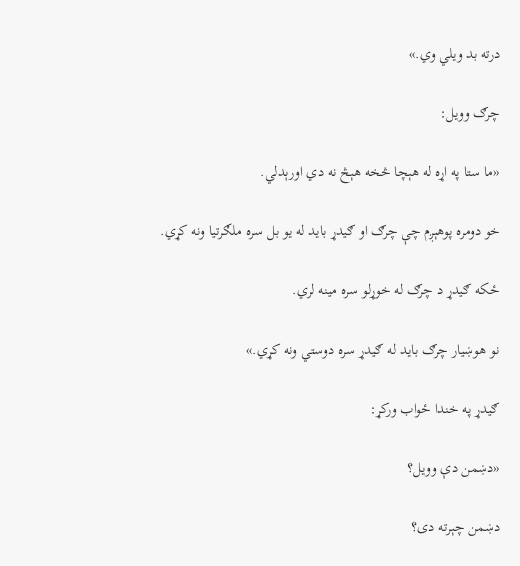درته بد ویلي وي.»

چرګ وویل:

«ما ستا په اړه له هېچا څخه هېڅ نه دي اورېدلي.

خو دومره پوهېږم چې چرګ او ګیدړ باید له یو بل سره ملګرتیا ونه کړي.

ځکه ګیدړ د چرګ له خوړلو سره مینه لري.

نو هوښیار چرګ باید له ګیدړ سره دوستي ونه کړي.»

ګیدړ په خندا ځواب ورکړ:

«دښمن دې وویل؟

دښمن چېرته دی؟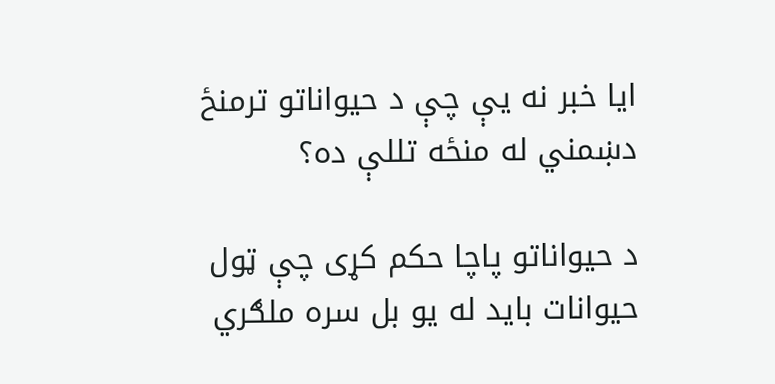ایا خبر نه یې چې د حیواناتو ترمنځ دښمني له منځه تللې ده؟

د حیواناتو پاچا حکم کړی چې ټول حیوانات باید له یو بل سره ملګري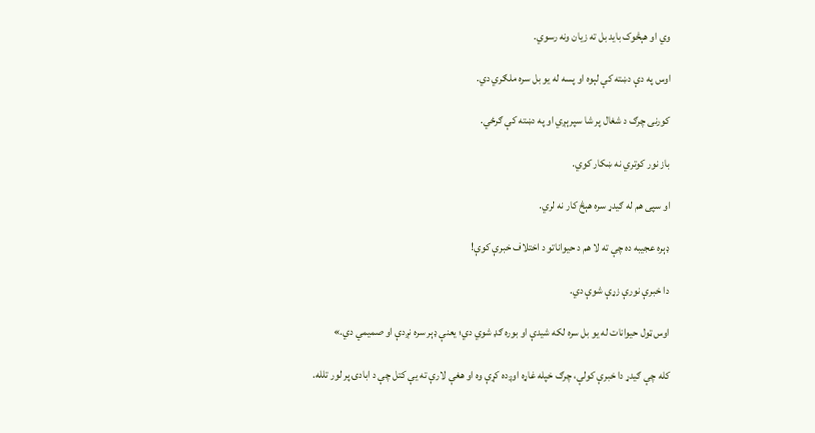وي او هېڅوک باید بل ته زیان ونه رسوي.

اوس په دې دښته کې لېوه او پسه له یو بل سره ملګري دي.

کورنی چرګ د شغال پر شا سپرېږي او په دښته کې ګرځي.

باز نور کوتري نه ښکار کوي.

او سپی هم له ګیدړ سره هېڅ کار نه لري.

ډېره عجیبه ده چې ته لا هم د حیواناتو د اختلاف خبرې کوې!

دا خبرې نورې زړې شوې دي.

اوس ټول حیوانات له یو بل سره لکه شیدې او بوره ګډ شوي دي؛ یعنې ډېر سره نږدې او صمیمي دي.»

کله چې ګیدړ دا خبرې کولې، چرګ خپله غاړه اوږده کړې وه او هغې لارې ته یې کتل چې د ابادۍ پر لور تلله.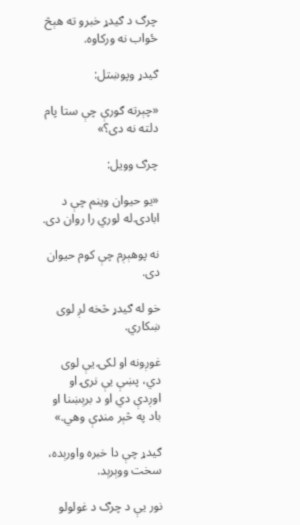چرګ د ګیدړ خبرو ته هېڅ ځواب نه ورکاوه.

ګیدړ وپوښتل:

«چېرته ګورې چې ستا پام دلته نه دی؟»

چرګ وویل:

«یو حیوان وینم چې د ابادۍ له لوري را روان دی.

نه پوهېږم چې کوم حیوان دی.

خو له ګیدړ څخه لږ لوی ښکاري.

غوږونه او لکۍ یې لوی دي، پښې یې نرۍ او اوږدې دي او د برېښنا او باد په څېر منډې وهي.»

ګیدړ چې دا خبره واورېده، سخت ووېرېد.

نور یې د چرګ د غولولو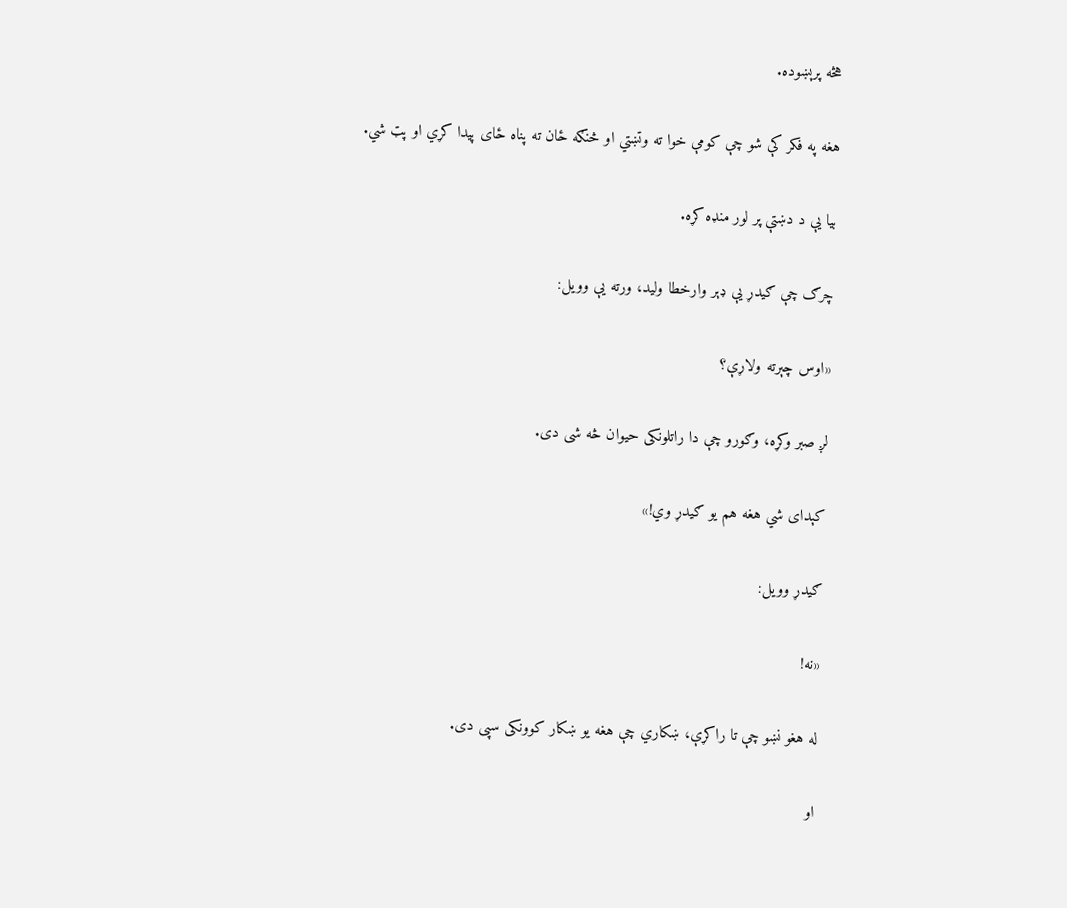هڅه پرېښوده.

هغه په فکر کې شو چې کومې خوا ته وتښتي او څنګه ځان ته پناه ځای پیدا کړي او پټ شي.

بیا یې د دښتې پر لور منډه کړه.

چرګ چې ګیدړ یې ډېر وارخطا ولید، ورته یې وویل:

«اوس چېرته ولاړې؟

لږ صبر وکړه، وګورو چې دا راتلونکی حیوان څه شی دی.

کېدای شي هغه هم یو ګیدړ وي!»

ګیدړ وویل:

«نه!

له هغو نښو چې تا راکړې، ښکاري چې هغه یو ښکار کوونکی سپی دی.

او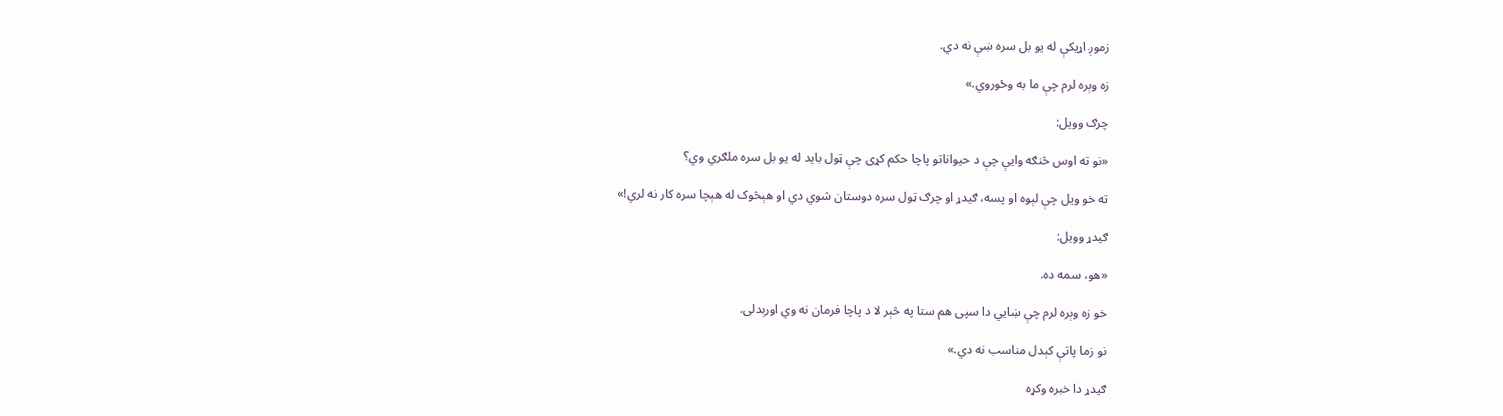زموږ اړیکې له یو بل سره ښې نه دي.

زه وېره لرم چې ما به وځوروي.»

چرګ وویل:

«نو ته اوس څنګه وایې چې د حیواناتو پاچا حکم کړی چې ټول باید له یو بل سره ملګري وي؟

ته خو ویل چې لېوه او پسه، ګیدړ او چرګ ټول سره دوستان شوي دي او هېڅوک له هېچا سره کار نه لري!»

ګیدړ وویل:

«هو، سمه ده.

خو زه وېره لرم چې ښايي دا سپی هم ستا په څېر لا د پاچا فرمان نه وي اورېدلی.

نو زما پاتې کېدل مناسب نه دي.»

ګیدړ دا خبره وکړه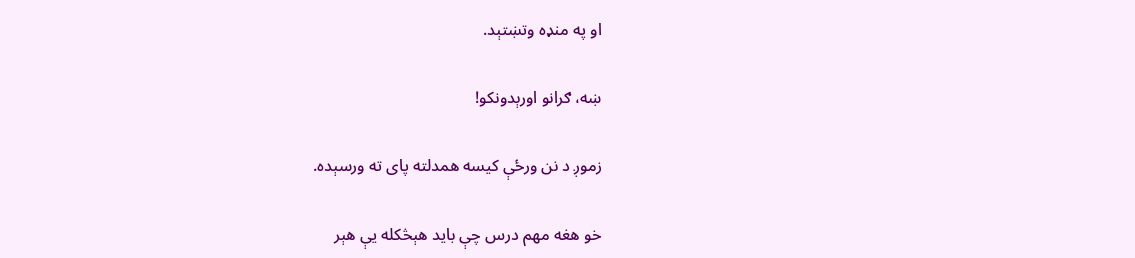او په منډه وتښتېد.

ښه، ګرانو اورېدونکو!

زموږ د نن ورځې کیسه همدلته پای ته ورسېده.

خو هغه مهم درس چې باید هېڅکله یې هېر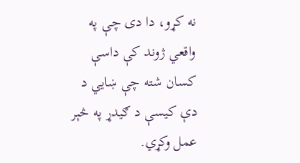نه کړو، دا دی چې په واقعي ژوند کې داسې کسان شته چې ښايي د دې کیسې د ګیدړ په څېر عمل وکړي.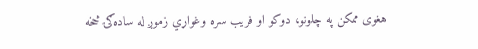هغوی ممکن په چلونو، دوکو او فریب سره وغواړي زموږ له ساده‌ګۍ څخه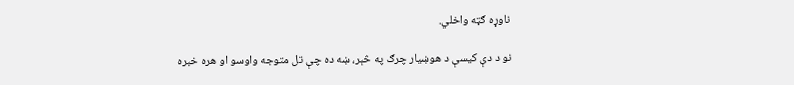ناوړه ګټه واخلي.

نو د دې کیسې د هوښیار چرګ په څېر، ښه ده چې تل متوجه واوسو او هره خبره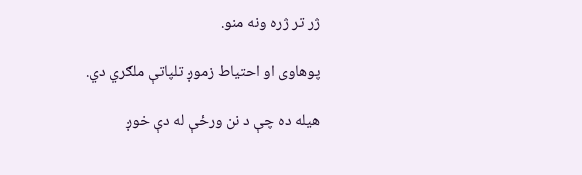ژر تر ژره ونه منو.

پوهاوی او احتیاط زموږ تلپاتې ملګري دي.

هیله ده چې د نن ورځې له دې خوږ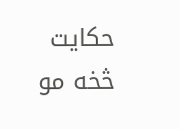حکایت څخه مو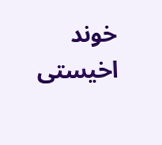خوند اخیستی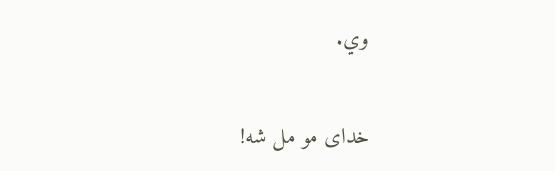وي.

خدای مو مل شه!